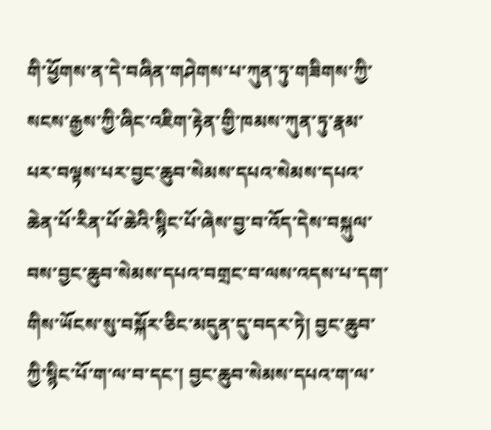གི་ཕྱོགས་ན་དེ་བཞིན་གཤེགས་པ་ཀུན་ཏུ་གཟིགས་ཀྱི་སངས་རྒྱས་ཀྱི་ཞིང་འཇིག་རྟེན་གྱི་ཁམས་ཀུན་ཏུ་རྣམ་པར་བལྟས་པར་བྱང་ཆུབ་སེམས་དཔའ་སེམས་དཔའ་ཆེན་པོ་རིན་པོ་ཆེའི་སྙིང་པོ་ཞེས་བྱ་བ་འོད་དེས་བསྐུལ་བས་བྱང་ཆུབ་སེམས་དཔའ་བགྲང་བ་ལས་འདས་པ་དག་གིས་ཡོངས་སུ་བསྐོར་ཅིང་མདུན་དུ་བདར་ཏེ། བྱང་ཆུབ་ཀྱི་སྙིང་པོ་ག་ལ་བ་དང་། བྱང་ཆུབ་སེམས་དཔའ་ག་ལ་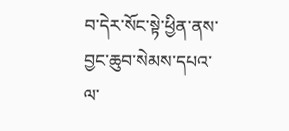བ་དེར་སོང་སྟེ་ཕྱིན་ནས་བྱང་ཆུབ་སེམས་དཔའ་ལ་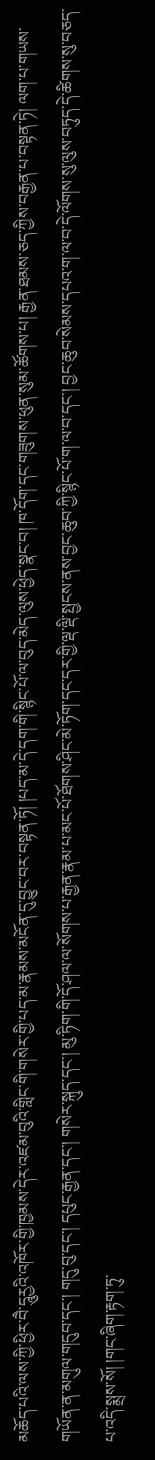མཆོད་པའི་ལས་ཀྱི་ཕྱིར་བཻ་དཱུརྱའི་འཁོར་གྱི་ཁྱམས་དེར་འཛམ་བུའི་གླིང་གི་གསེར་གྱི་པད་མ་རྣམས་མངོན་དུ་བྱུང་བར་བསྟན་ཏོ། །པད་མ་དེ་དག་གི་སྙིང་པོ་ལ་བུད་མེད་ལུས་ཕྱེད་སྣང་བ། ཁ་དོག་དང་གཟུགས་ཕུན་སུམ་ཚོགས་པ། རྒྱན་ཐམས་ཅད་ཀྱིས་བརྒྱན་པ་བསྟན་ཏེ། ལག་པ་གཡས་གཡོན་ན་མགུལ་གདུབ་དང་། གདུ་བུ་དང་། དཔུང་རྒྱན་དང་། གསེར་སྐུད་དང་། མུ་ཏིག་གི་དོ་ཤལ་ལ་སོགས་པ་རྒྱན་རྣམ་པ་མང་པོ་ཐོགས་ཤིང་མེ་ཏོག་དང་དར་གྱི་ལྡ་ལྡི་སྤྱངས་ནས་བྱང་ཆུབ་ཀྱི་སྙིང་པོ་ག་ལ་བ་དང་། བྱང་ཆུབ་སེམས་དཔའ་ག་ལ་བ་དེ་ལོགས་སུ་ལུས་བཏུད་དེ་ཚིགས་སུ་བཅད་པ་འདི་སྨྲས་སོ། །གང་ཞིག་རྟག་ཏུ་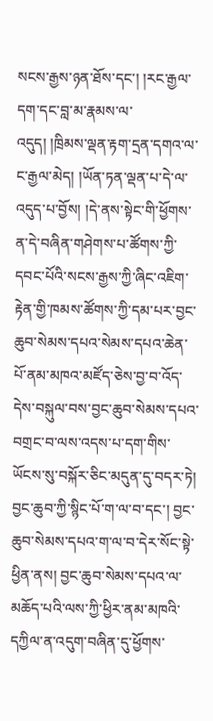སངས་རྒྱས་ཉན་ཐོས་དང་། །རང་རྒྱལ་དག་དང་བླ་མ་རྣམས་ལ་འདུད། །ཁྲིམས་ལྡན་རྟག་དྲན་དགའ་ལ་ང་རྒྱལ་མེད། །ཡོན་ཏན་ལྡན་པ་དེ་ལ་འདུད་པ་བྱོས། །དེ་ནས་སྟེང་གི་ཕྱོགས་ན་དེ་བཞིན་གཤེགས་པ་ཚོགས་ཀྱི་དབང་པོའི་སངས་རྒྱས་ཀྱི་ཞིང་འཇིག་རྟེན་གྱི་ཁམས་ཚོགས་ཀྱི་དམ་པར་བྱང་ཆུབ་སེམས་དཔའ་སེམས་དཔའ་ཆེན་པོ་ནམ་མཁའ་མཛོད་ཅེས་བྱ་བ་འོད་དེས་བསྐུལ་བས་བྱང་ཆུབ་སེམས་དཔའ་བགྲང་བ་ལས་འདས་པ་དག་གིས་ཡོངས་སུ་བསྐོར་ཅིང་མདུན་དུ་བདར་ཏེ། བྱང་ཆུབ་ཀྱི་སྙིང་པོ་ག་ལ་བ་དང་། བྱང་ཆུབ་སེམས་དཔའ་ག་ལ་བ་དེར་སོང་སྟེ་ཕྱིན་ནས། བྱང་ཆུབ་སེམས་དཔའ་ལ་མཆོད་པའི་ལས་ཀྱི་ཕྱིར་ནམ་མཁའི་དཀྱིལ་ན་འདུག་བཞིན་དུ་ཕྱོགས་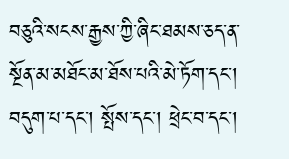བཅུའི་སངས་རྒྱས་ཀྱི་ཞིང་ཐམས་ཅད་ན་སྔོན་མ་མཐོང་མ་ཐོས་པའི་མེ་ཏོག་དང་། བདུག་པ་དང་། སྤོས་དང་། ཕྲེང་བ་དང་།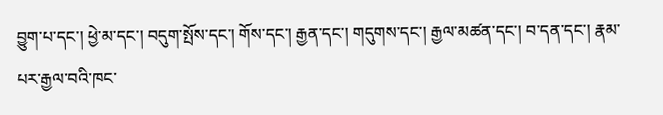བྱུག་པ་དང་། ཕྱེ་མ་དང་། བདུག་སྤོས་དང་། གོས་དང་། རྒྱན་དང་། གདུགས་དང་། རྒྱལ་མཚན་དང་། བ་དན་དང་། རྣམ་པར་རྒྱལ་བའི་ཁང་